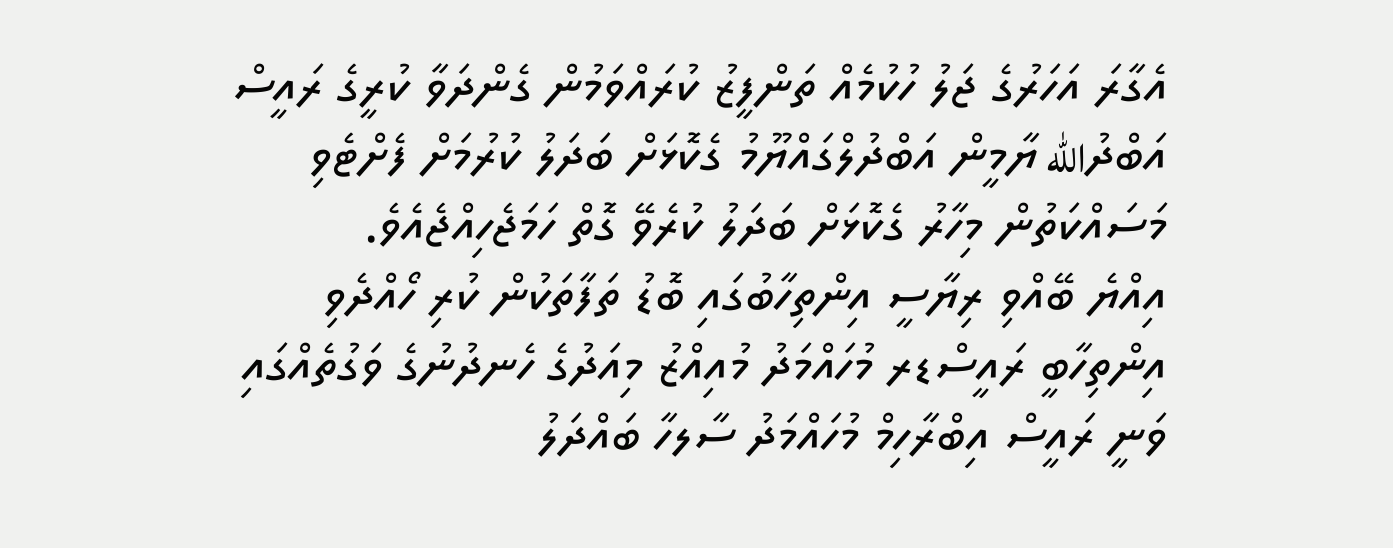އެގާރަ އަހަރުގެ ޖަލު ހުކުމެއް ތަންފީޒު ކުރައްވަމުން ގެންދަވާ ކުރީގެ ރައީސް އަބްދުالله ޔާމީން އަބްދުލްގައްޔޫމު ގެކޮޅަށް ބަދަލު ކުރުމަށް ފެށްޓެވި މަސައްކަތުން މިހާރު ގެކޮޅަށް ބަދަލު ކުރެވޭ ގޮތް ހަމަޖެހިއްޖެއެވެ.
އިއްޔެ ބޭއްވި ރިޔާސީ އިންތިހާބުގައި ބޮޑު ތަފާތަކުން ކުރި ހޯއްދެވި އިންތިހާބީ ރައީސްޑރ މުހައްމަދު މުއިއްޒު މިއަދުގެ ހެނދުނުގެ ވަގުތެއްގައި ވަނީ ރައީސް އިބްރާހިމް މުހައްމަދު ސާލހާ ބައްދަލު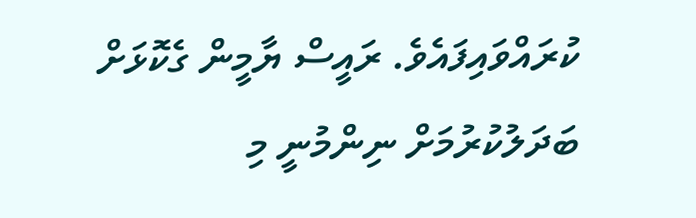ކުރައްވައިފައެވެ. ރައީސް ޔާމީން ގެކޮޅަށް ބަދަލުކުރުމަށް ނިންމުނީ މި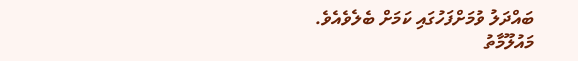ބައްދަލު ވުމަށްފަހުގައި ކަމަށް ބެލެވެއެވެ.
މައުލޫމާތު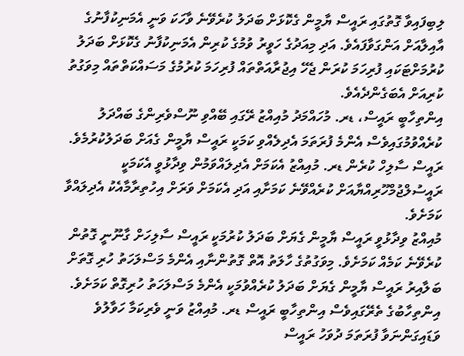ލިބިފައިވާ ގޮތުގައި ރައީސް ޔާމީން ގެކޮޅަށް ބަދަލު ކުރެވޭނެ ވާހަކަ ވަނީ އެމަނިކުފާނުގެ އާއިލާއަށް އަންގަވާފައެވެ. އަދި މިއަދުގެ ހަވީރު ވުމުގެ ކުރިން އެމަނިކުފާނު ގެކޮޅަށް ބަދަލު ކުރުމަށްޓަކައި ފުރިހަމަ ކުރަން ޖެހޭ އިޖުރާއަތްތައް ފުރިހަމަ ކުރުމުގެ މަސައްކަތްތައް މިވަގުތު ކުރިއަށް އެބަގެންދެއެވެ.
އިންތިހާބީ ރައީސް، ޑރ. މުހައްމަދު މުއިއްޒު ރޭގައި ބޭއްވި ނޫސްވެރިންގެ ބައްދަލު ކުރެއްވުމުގައިވެސް އެންމެ ފުރަތަމަ އެދިލެއްވި ކަމަކީ ރައީސް ޔާމީން ގެއަށް ބަދަލުކުރުމެވެ. ރައީސް ސާލިހް ކުރެން ޑރ. މުއިއްޒު އެކަމަށް އެދިލައްވަމުން ވިދާޅުވީ އެކަމަކީ ރައީސުލްޖުމްހޫރިއްޔާއަށް ކުރެއްވޭނެ ކަމަށާއި އަދި އެކަމަށް ވަރަށް އިހުތިރާމާއެކު އެދިލައްވާ ކަމަށެވެ.
މުއިއްޒު ވިދާޅުވީ ރައީސް ޔާމީން ގެޔަށް ބަދަލު ކުރުމަކީ ރައީސް ސާލިހަށް ގާނޫނީ ގޮތުން ކުރެވޭނެ ކަމެއް ކަމަށެވެ. މިވަގުތުގެ ހާލަތު އޮތް ގޮތުންނާއި އެންމެ މަސްލަހަތު ހުރި ގޮތަށް ބަލާއިރު ރައީސް ޔާމީން ގެޔަށް ބަދަލު ކުރެއްވުމަކީ އެންމެ މަސްލަހަތު ހުރިގޮތް ކަމަށެވެ.
އިންތިހާބުގެ ތެރޭގައިވެސް އިންތިހާބީ ރައީސް ޑރ. މުއިއްޒު ވަނީ ވެރިކަމާ ހަވާލުވެ ވަޑައިގަންނަވާ ފުރަތަމަ ދުވަހު ރައީސް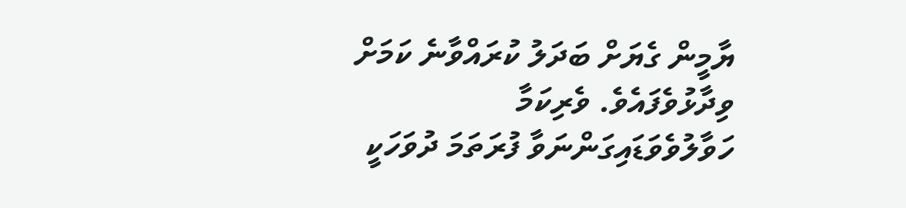ޔާމީން ގެޔަށް ބަދަލު ކުރައްވާނެ ކަމަށް ވިދާޅުވެފައެވެ. ވެރިކަމާ ހަވާލުވެވަޑައިގަންނަވާ ފުރަތަމަ ދުވަހަކީ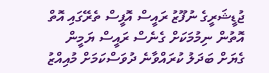ޖުޑީޝަރީގެ ނުފޫޒު ރައީސް އޮފީސް ތެރޭގައި އޮތް އޮތުން ނިމުމަކަށް ގެނެސް ރައީސް ޔަމީން ގެޔަށް ބަދަލު ކުރައްވާނެ ދުވަސްކަމަށް މުއިއްޒު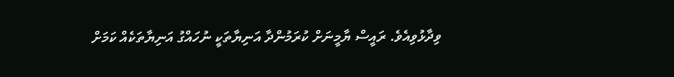ވިދާޅުވިއެވެ. ރައީސް ޔާމީނަށް ކުރަމުންދާ އަނިޔާތަކީ ނުހައްގު އަނިޔާތަކެއް ކަމަށް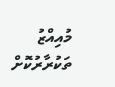މުއިއްޒު ތަކުރާރުކޮށް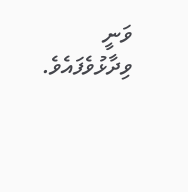ވަނީ ވިދާޅުވެފައެވެ.